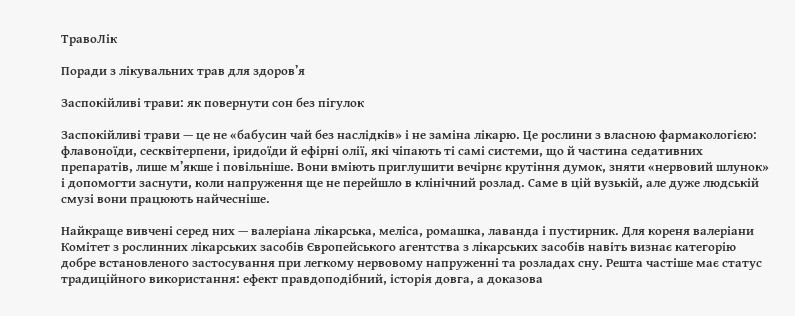ТравоЛік

Поради з лікувальних трав для здоров’я

Заспокійливі трави: як повернути сон без пігулок

Заспокійливі трави — це не «бабусин чай без наслідків» і не заміна лікарю. Це рослини з власною фармакологією: флавоноїди, сесквітерпени, іридоїди й ефірні олії, які чіпають ті самі системи, що й частина седативних препаратів, лише м’якше і повільніше. Вони вміють приглушити вечірнє крутіння думок, зняти «нервовий шлунок» і допомогти заснути, коли напруження ще не перейшло в клінічний розлад. Саме в цій вузькій, але дуже людській смузі вони працюють найчесніше.

Найкраще вивчені серед них — валеріана лікарська, меліса, ромашка, лаванда і пустирник. Для кореня валеріани Комітет з рослинних лікарських засобів Європейського агентства з лікарських засобів навіть визнає категорію добре встановленого застосування при легкому нервовому напруженні та розладах сну. Решта частіше має статус традиційного використання: ефект правдоподібний, історія довга, а доказова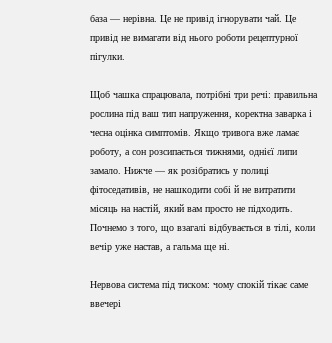база — нерівна. Це не привід ігнорувати чай. Це привід не вимагати від нього роботи рецептурної пігулки.

Щоб чашка спрацювала, потрібні три речі: правильна рослина під ваш тип напруження, коректна заварка і чесна оцінка симптомів. Якщо тривога вже ламає роботу, а сон розсипається тижнями, однієї липи замало. Нижче — як розібратись у полиці фітоседативів, не нашкодити собі й не витратити місяць на настій, який вам просто не підходить. Почнемо з того, що взагалі відбувається в тілі, коли вечір уже настав, а гальма ще ні.

Нервова система під тиском: чому спокій тікає саме ввечері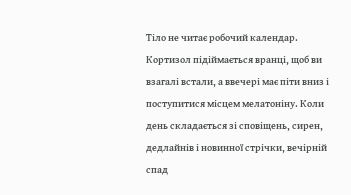Тіло не читає робочий календар. Кортизол підіймається вранці, щоб ви взагалі встали, а ввечері має піти вниз і поступитися місцем мелатоніну. Коли день складається зі сповіщень, сирен, дедлайнів і новинної стрічки, вечірній спад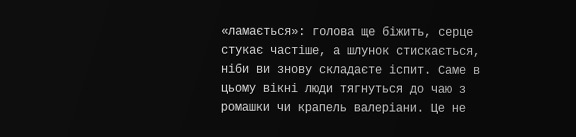«ламається»: голова ще біжить, серце стукає частіше, а шлунок стискається, ніби ви знову складаєте іспит. Саме в цьому вікні люди тягнуться до чаю з ромашки чи крапель валеріани. Це не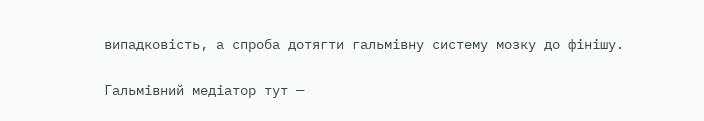випадковість, а спроба дотягти гальмівну систему мозку до фінішу.

Гальмівний медіатор тут —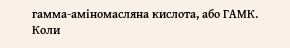гамма-аміномасляна кислота, або ГАМК. Коли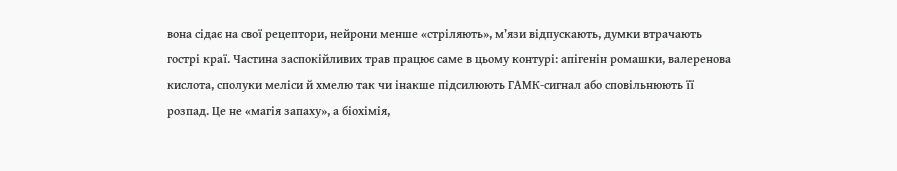вона сідає на свої рецептори, нейрони менше «стріляють», м’язи відпускають, думки втрачають гострі краї. Частина заспокійливих трав працює саме в цьому контурі: апігенін ромашки, валеренова кислота, сполуки меліси й хмелю так чи інакше підсилюють ГАМК-сигнал або сповільнюють її розпад. Це не «магія запаху», а біохімія,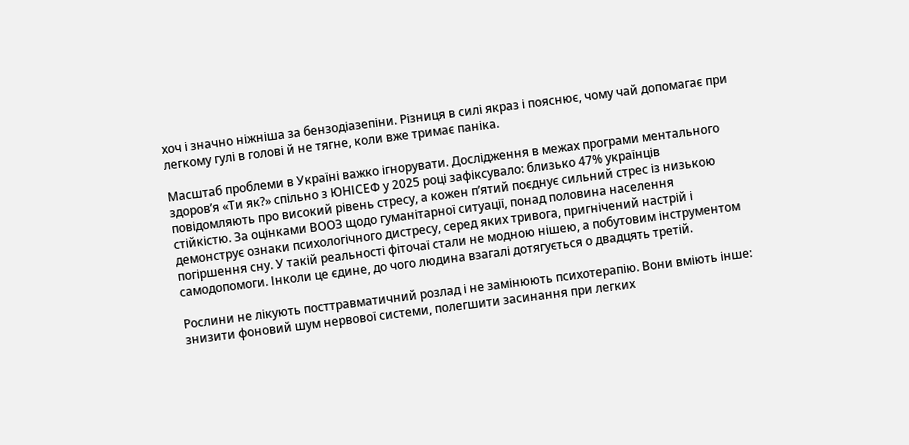хоч і значно ніжніша за бензодіазепіни. Різниця в силі якраз і пояснює, чому чай допомагає при легкому гулі в голові й не тягне, коли вже тримає паніка.

Масштаб проблеми в Україні важко ігнорувати. Дослідження в межах програми ментального здоров’я «Ти як?» спільно з ЮНІСЕФ у 2025 році зафіксувало: близько 47% українців повідомляють про високий рівень стресу, а кожен п’ятий поєднує сильний стрес із низькою стійкістю. За оцінками ВООЗ щодо гуманітарної ситуації, понад половина населення демонструє ознаки психологічного дистресу, серед яких тривога, пригнічений настрій і погіршення сну. У такій реальності фіточаї стали не модною нішею, а побутовим інструментом самодопомоги. Інколи це єдине, до чого людина взагалі дотягується о двадцять третій.

Рослини не лікують посттравматичний розлад і не замінюють психотерапію. Вони вміють інше: знизити фоновий шум нервової системи, полегшити засинання при легких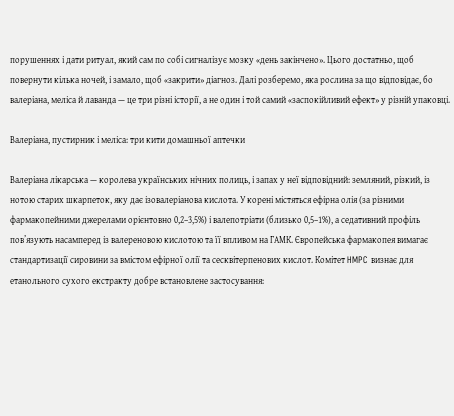порушеннях і дати ритуал, який сам по собі сигналізує мозку «день закінчено». Цього достатньо, щоб повернути кілька ночей, і замало, щоб «закрити» діагноз. Далі розберемо, яка рослина за що відповідає, бо валеріана, меліса й лаванда — це три різні історії, а не один і той самий «заспокійливий ефект» у різній упаковці.

Валеріана, пустирник і меліса: три кити домашньої аптечки

Валеріана лікарська — королева українських нічних полиць, і запах у неї відповідний: земляний, різкий, із нотою старих шкарпеток, яку дає ізовалеріанова кислота. У корені містяться ефірна олія (за різними фармакопейними джерелами орієнтовно 0,2–3,5%) і валепотріати (близько 0,5–1%), а седативний профіль пов’язують насамперед із валереновою кислотою та її впливом на ГАМК. Європейська фармакопея вимагає стандартизації сировини за вмістом ефірної олії та сесквітерпенових кислот. Комітет HMPC визнає для етанольного сухого екстракту добре встановлене застосування: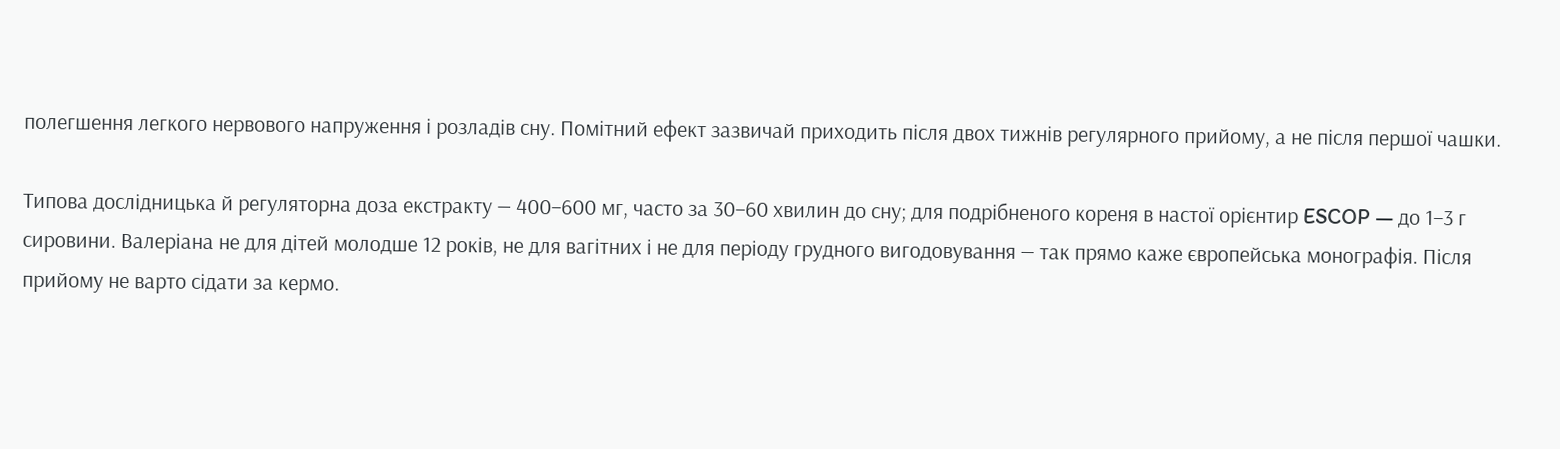полегшення легкого нервового напруження і розладів сну. Помітний ефект зазвичай приходить після двох тижнів регулярного прийому, а не після першої чашки.

Типова дослідницька й регуляторна доза екстракту — 400–600 мг, часто за 30–60 хвилин до сну; для подрібненого кореня в настої орієнтир ESCOP — до 1–3 г сировини. Валеріана не для дітей молодше 12 років, не для вагітних і не для періоду грудного вигодовування — так прямо каже європейська монографія. Після прийому не варто сідати за кермо.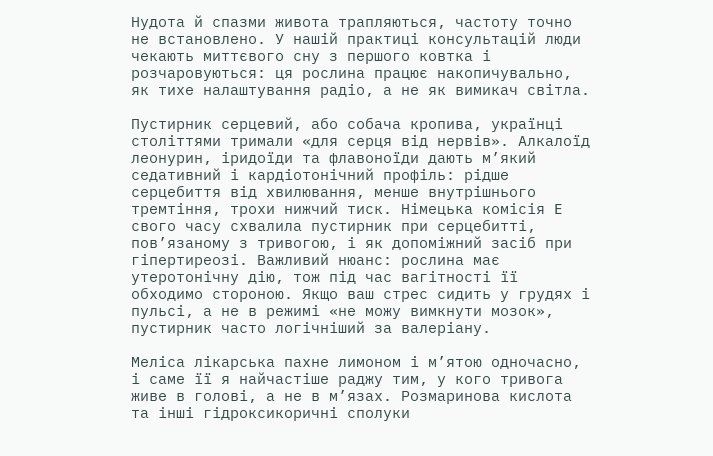Нудота й спазми живота трапляються, частоту точно не встановлено. У нашій практиці консультацій люди чекають миттєвого сну з першого ковтка і розчаровуються: ця рослина працює накопичувально, як тихе налаштування радіо, а не як вимикач світла.

Пустирник серцевий, або собача кропива, українці століттями тримали «для серця від нервів». Алкалоїд леонурин, іридоїди та флавоноїди дають м’який седативний і кардіотонічний профіль: рідше серцебиття від хвилювання, менше внутрішнього тремтіння, трохи нижчий тиск. Німецька комісія E свого часу схвалила пустирник при серцебитті, пов’язаному з тривогою, і як допоміжний засіб при гіпертиреозі. Важливий нюанс: рослина має утеротонічну дію, тож під час вагітності її обходимо стороною. Якщо ваш стрес сидить у грудях і пульсі, а не в режимі «не можу вимкнути мозок», пустирник часто логічніший за валеріану.

Меліса лікарська пахне лимоном і м’ятою одночасно, і саме її я найчастіше раджу тим, у кого тривога живе в голові, а не в м’язах. Розмаринова кислота та інші гідроксикоричні сполуки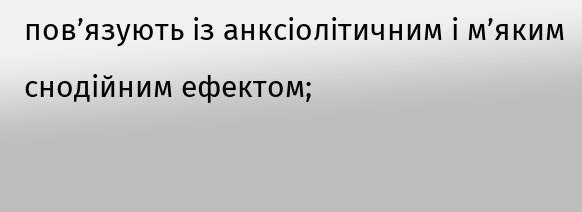пов’язують із анксіолітичним і м’яким снодійним ефектом;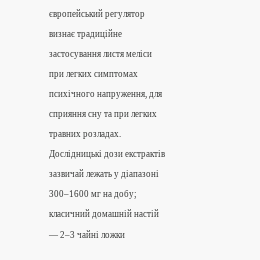європейський регулятор визнає традиційне застосування листя меліси при легких симптомах психічного напруження, для сприяння сну та при легких травних розладах. Дослідницькі дози екстрактів зазвичай лежать у діапазоні 300–1600 мг на добу; класичний домашній настій — 2–3 чайні ложки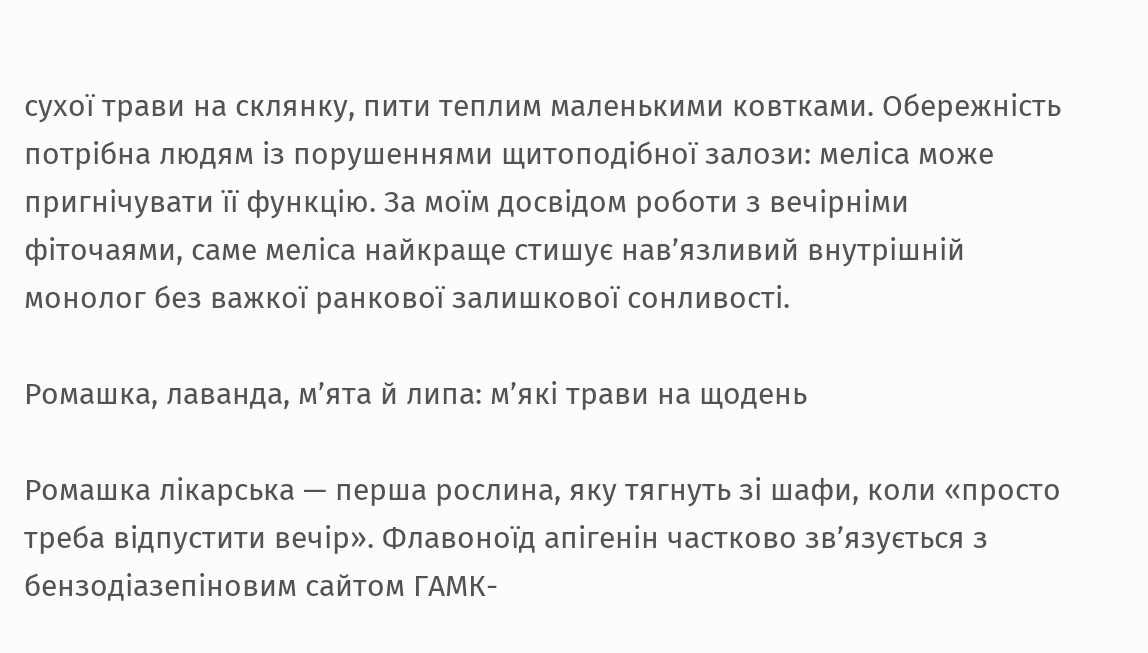сухої трави на склянку, пити теплим маленькими ковтками. Обережність потрібна людям із порушеннями щитоподібної залози: меліса може пригнічувати її функцію. За моїм досвідом роботи з вечірніми фіточаями, саме меліса найкраще стишує нав’язливий внутрішній монолог без важкої ранкової залишкової сонливості.

Ромашка, лаванда, м’ята й липа: м’які трави на щодень

Ромашка лікарська — перша рослина, яку тягнуть зі шафи, коли «просто треба відпустити вечір». Флавоноїд апігенін частково зв’язується з бензодіазепіновим сайтом ГАМК-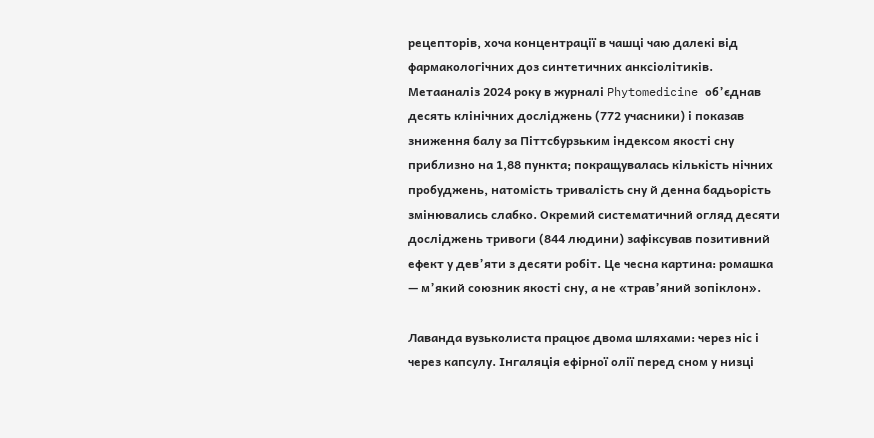рецепторів, хоча концентрації в чашці чаю далекі від фармакологічних доз синтетичних анксіолітиків. Метааналіз 2024 року в журналі Phytomedicine об’єднав десять клінічних досліджень (772 учасники) і показав зниження балу за Піттсбурзьким індексом якості сну приблизно на 1,88 пункта; покращувалась кількість нічних пробуджень, натомість тривалість сну й денна бадьорість змінювались слабко. Окремий систематичний огляд десяти досліджень тривоги (844 людини) зафіксував позитивний ефект у дев’яти з десяти робіт. Це чесна картина: ромашка — м’який союзник якості сну, а не «трав’яний зопіклон».

Лаванда вузьколиста працює двома шляхами: через ніс і через капсулу. Інгаляція ефірної олії перед сном у низці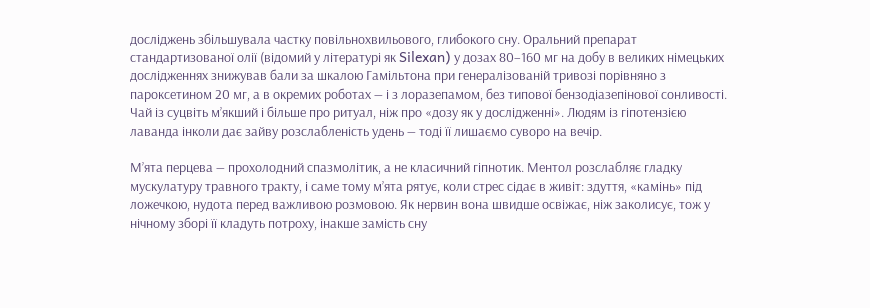досліджень збільшувала частку повільнохвильового, глибокого сну. Оральний препарат стандартизованої олії (відомий у літературі як Silexan) у дозах 80–160 мг на добу в великих німецьких дослідженнях знижував бали за шкалою Гамільтона при генералізованій тривозі порівняно з пароксетином 20 мг, а в окремих роботах — і з лоразепамом, без типової бензодіазепінової сонливості. Чай із суцвіть м’якший і більше про ритуал, ніж про «дозу як у дослідженні». Людям із гіпотензією лаванда інколи дає зайву розслабленість удень — тоді її лишаємо суворо на вечір.

М’ята перцева — прохолодний спазмолітик, а не класичний гіпнотик. Ментол розслабляє гладку мускулатуру травного тракту, і саме тому м’ята рятує, коли стрес сідає в живіт: здуття, «камінь» під ложечкою, нудота перед важливою розмовою. Як нервин вона швидше освіжає, ніж заколисує, тож у нічному зборі її кладуть потроху, інакше замість сну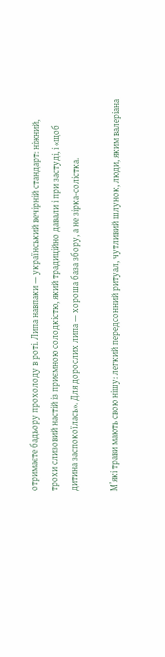отримаєте бадьору прохолоду в роті. Липа навпаки — український вечірній стандарт: ніжний, трохи слизовий настій із приємною солодкістю, який традиційно давали і при застуді, і «щоб дитина заспокоїлась». Для дорослих липа — хороша база збору, а не зірка-солістка.

М’які трави мають свою нішу: легкий передсонний ритуал, чутливий шлунок, люди, яким валеріана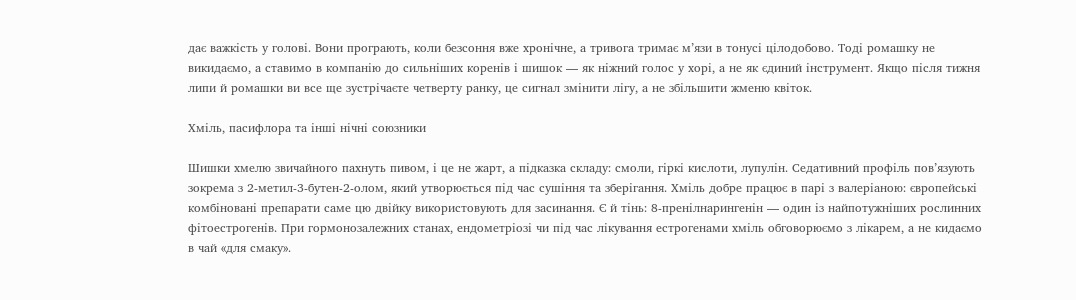дає важкість у голові. Вони програють, коли безсоння вже хронічне, а тривога тримає м’язи в тонусі цілодобово. Тоді ромашку не викидаємо, а ставимо в компанію до сильніших коренів і шишок — як ніжний голос у хорі, а не як єдиний інструмент. Якщо після тижня липи й ромашки ви все ще зустрічаєте четверту ранку, це сигнал змінити лігу, а не збільшити жменю квіток.

Хміль, пасифлора та інші нічні союзники

Шишки хмелю звичайного пахнуть пивом, і це не жарт, а підказка складу: смоли, гіркі кислоти, лупулін. Седативний профіль пов’язують зокрема з 2-метил-3-бутен-2-олом, який утворюється під час сушіння та зберігання. Хміль добре працює в парі з валеріаною: європейські комбіновані препарати саме цю двійку використовують для засинання. Є й тінь: 8-пренілнарингенін — один із найпотужніших рослинних фітоестрогенів. При гормонозалежних станах, ендометріозі чи під час лікування естрогенами хміль обговорюємо з лікарем, а не кидаємо в чай «для смаку».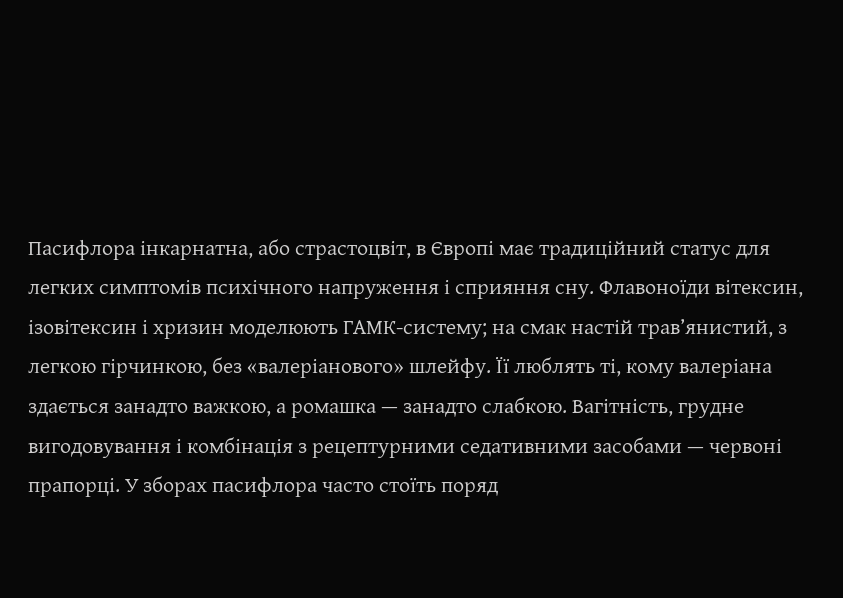Пасифлора інкарнатна, або страстоцвіт, в Європі має традиційний статус для легких симптомів психічного напруження і сприяння сну. Флавоноїди вітексин, ізовітексин і хризин моделюють ГАМК-систему; на смак настій трав’янистий, з легкою гірчинкою, без «валеріанового» шлейфу. Її люблять ті, кому валеріана здається занадто важкою, а ромашка — занадто слабкою. Вагітність, грудне вигодовування і комбінація з рецептурними седативними засобами — червоні прапорці. У зборах пасифлора часто стоїть поряд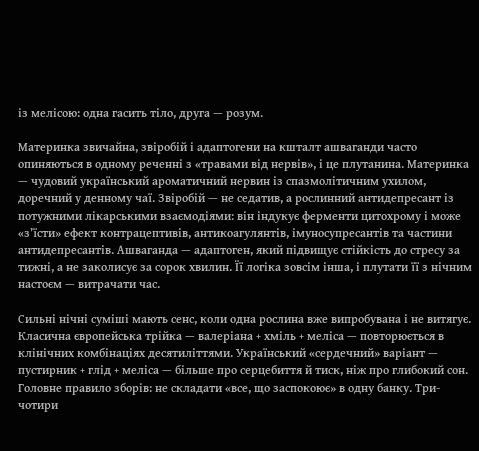із мелісою: одна гасить тіло, друга — розум.

Материнка звичайна, звіробій і адаптогени на кшталт ашваганди часто опиняються в одному реченні з «травами від нервів», і це плутанина. Материнка — чудовий український ароматичний нервин із спазмолітичним ухилом, доречний у денному чаї. Звіробій — не седатив, а рослинний антидепресант із потужними лікарськими взаємодіями: він індукує ферменти цитохрому і може «з’їсти» ефект контрацептивів, антикоагулянтів, імуносупресантів та частини антидепресантів. Ашваганда — адаптоген, який підвищує стійкість до стресу за тижні, а не заколисує за сорок хвилин. Її логіка зовсім інша, і плутати її з нічним настоєм — витрачати час.

Сильні нічні суміші мають сенс, коли одна рослина вже випробувана і не витягує. Класична європейська трійка — валеріана + хміль + меліса — повторюється в клінічних комбінаціях десятиліттями. Український «сердечний» варіант — пустирник + глід + меліса — більше про серцебиття й тиск, ніж про глибокий сон. Головне правило зборів: не складати «все, що заспокоює» в одну банку. Три-чотири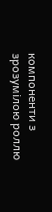компоненти з зрозумілою роллю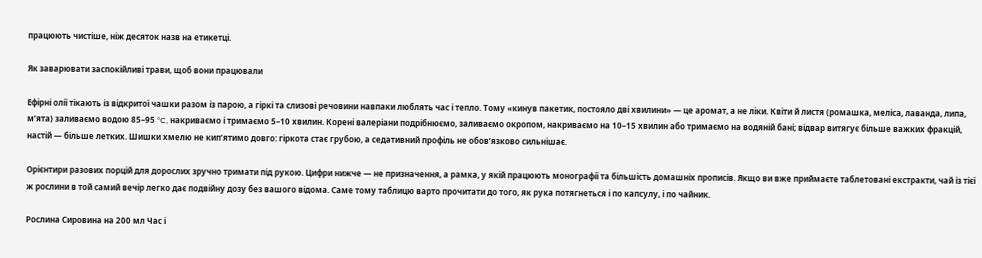працюють чистіше, ніж десяток назв на етикетці.

Як заварювати заспокійливі трави, щоб вони працювали

Ефірні олії тікають із відкритої чашки разом із парою, а гіркі та слизові речовини навпаки люблять час і тепло. Тому «кинув пакетик, постояло дві хвилини» — це аромат, а не ліки. Квіти й листя (ромашка, меліса, лаванда, липа, м’ята) заливаємо водою 85–95 °C, накриваємо і тримаємо 5–10 хвилин. Корені валеріани подрібнюємо, заливаємо окропом, накриваємо на 10–15 хвилин або тримаємо на водяній бані; відвар витягує більше важких фракцій, настій — більше летких. Шишки хмелю не кип’ятимо довго: гіркота стає грубою, а седативний профіль не обов’язково сильнішає.

Орієнтири разових порцій для дорослих зручно тримати під рукою. Цифри нижче — не призначення, а рамка, у якій працюють монографії та більшість домашніх прописів. Якщо ви вже приймаєте таблетовані екстракти, чай із тієї ж рослини в той самий вечір легко дає подвійну дозу без вашого відома. Саме тому таблицю варто прочитати до того, як рука потягнеться і по капсулу, і по чайник.

Рослина Сировина на 200 мл Час і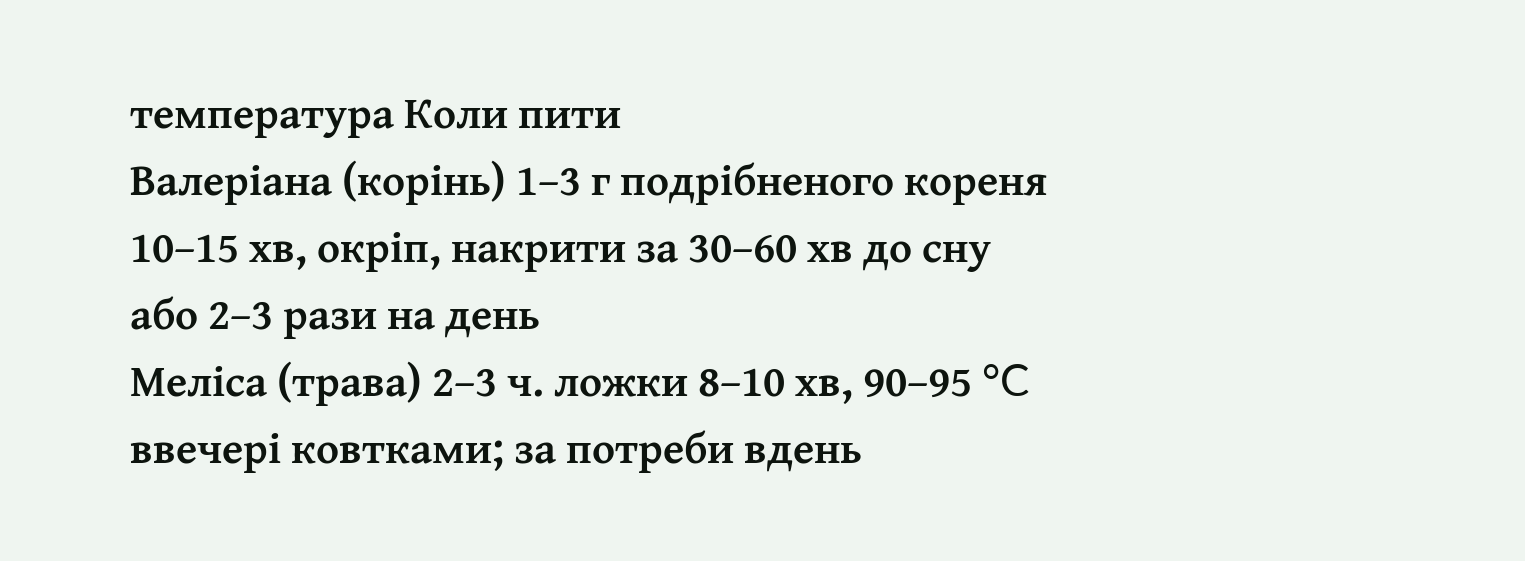температура Коли пити
Валеріана (корінь) 1–3 г подрібненого кореня 10–15 хв, окріп, накрити за 30–60 хв до сну або 2–3 рази на день
Меліса (трава) 2–3 ч. ложки 8–10 хв, 90–95 °C ввечері ковтками; за потреби вдень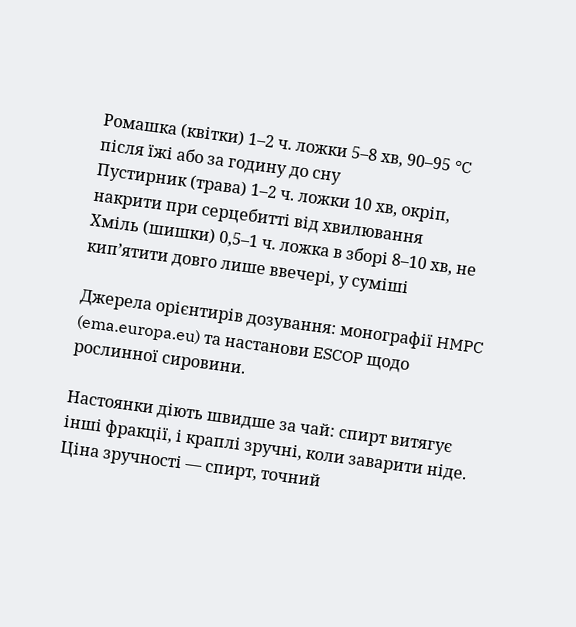Ромашка (квітки) 1–2 ч. ложки 5–8 хв, 90–95 °C після їжі або за годину до сну
Пустирник (трава) 1–2 ч. ложки 10 хв, окріп, накрити при серцебитті від хвилювання
Хміль (шишки) 0,5–1 ч. ложка в зборі 8–10 хв, не кип’ятити довго лише ввечері, у суміші

Джерела орієнтирів дозування: монографії HMPC (ema.europa.eu) та настанови ESCOP щодо рослинної сировини.

Настоянки діють швидше за чай: спирт витягує інші фракції, і краплі зручні, коли заварити ніде. Ціна зручності — спирт, точний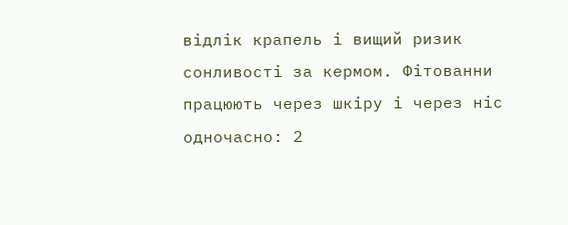відлік крапель і вищий ризик сонливості за кермом. Фітованни працюють через шкіру і через ніс одночасно: 2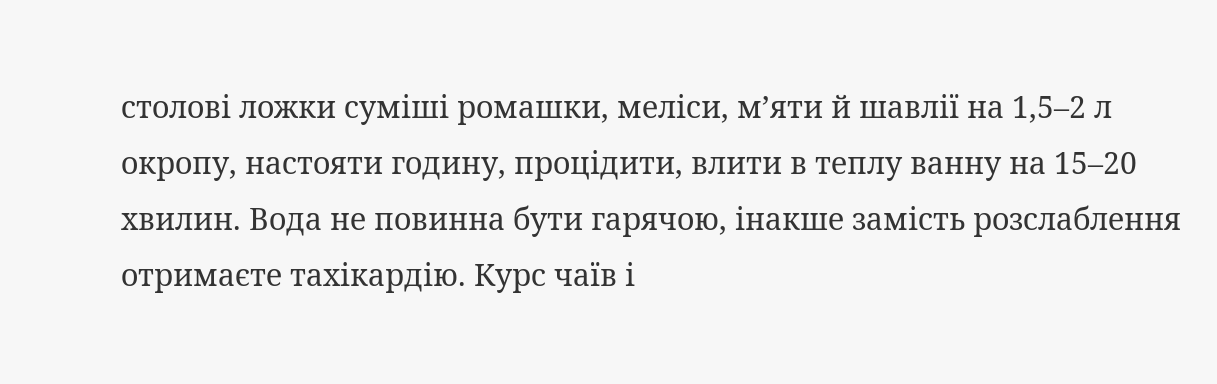столові ложки суміші ромашки, меліси, м’яти й шавлії на 1,5–2 л окропу, настояти годину, процідити, влити в теплу ванну на 15–20 хвилин. Вода не повинна бути гарячою, інакше замість розслаблення отримаєте тахікардію. Курс чаїв і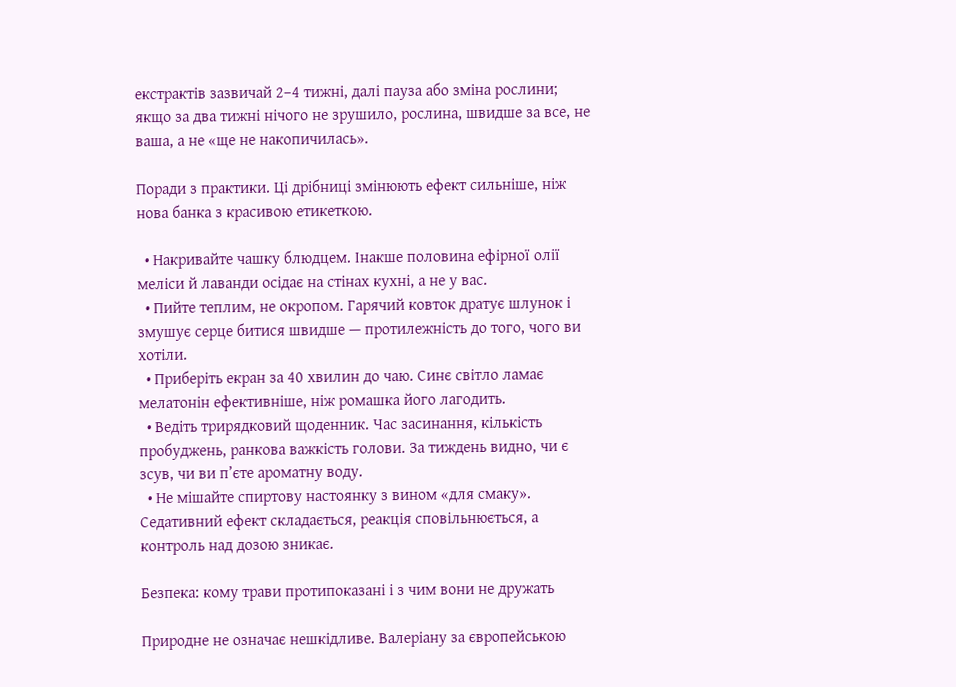екстрактів зазвичай 2–4 тижні, далі пауза або зміна рослини; якщо за два тижні нічого не зрушило, рослина, швидше за все, не ваша, а не «ще не накопичилась».

Поради з практики. Ці дрібниці змінюють ефект сильніше, ніж нова банка з красивою етикеткою.

  • Накривайте чашку блюдцем. Інакше половина ефірної олії меліси й лаванди осідає на стінах кухні, а не у вас.
  • Пийте теплим, не окропом. Гарячий ковток дратує шлунок і змушує серце битися швидше — протилежність до того, чого ви хотіли.
  • Приберіть екран за 40 хвилин до чаю. Синє світло ламає мелатонін ефективніше, ніж ромашка його лагодить.
  • Ведіть трирядковий щоденник. Час засинання, кількість пробуджень, ранкова важкість голови. За тиждень видно, чи є зсув, чи ви п’єте ароматну воду.
  • Не мішайте спиртову настоянку з вином «для смаку». Седативний ефект складається, реакція сповільнюється, а контроль над дозою зникає.

Безпека: кому трави протипоказані і з чим вони не дружать

Природне не означає нешкідливе. Валеріану за європейською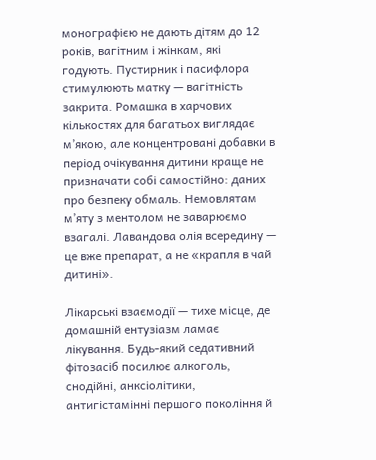монографією не дають дітям до 12 років, вагітним і жінкам, які годують. Пустирник і пасифлора стимулюють матку — вагітність закрита. Ромашка в харчових кількостях для багатьох виглядає м’якою, але концентровані добавки в період очікування дитини краще не призначати собі самостійно: даних про безпеку обмаль. Немовлятам м’яту з ментолом не заварюємо взагалі. Лавандова олія всередину — це вже препарат, а не «крапля в чай дитині».

Лікарські взаємодії — тихе місце, де домашній ентузіазм ламає лікування. Будь-який седативний фітозасіб посилює алкоголь, снодійні, анксіолітики, антигістамінні першого покоління й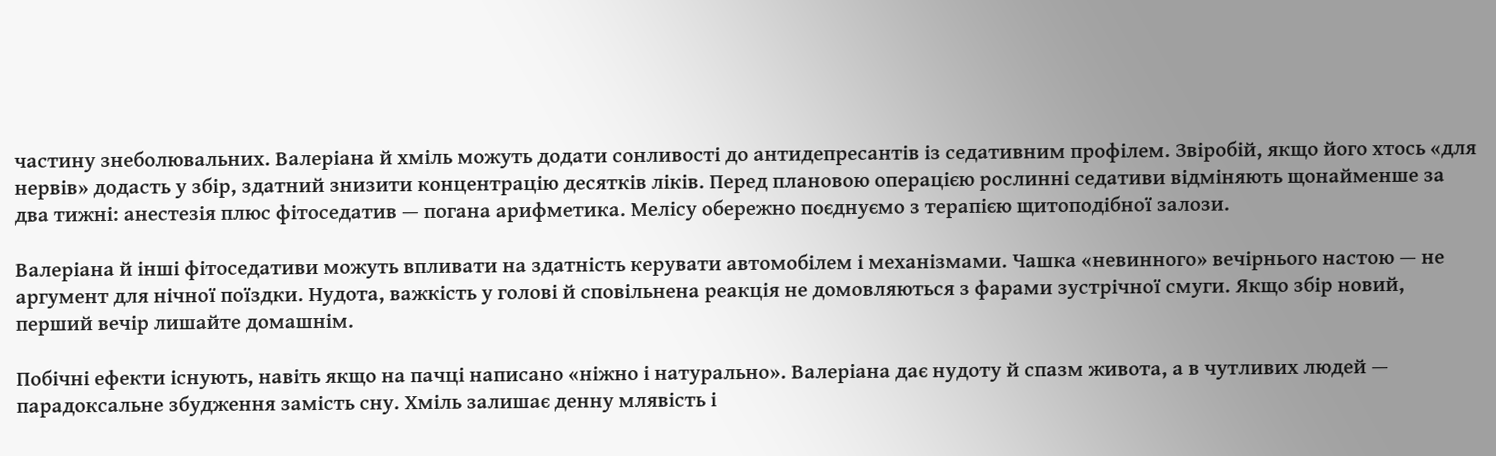частину знеболювальних. Валеріана й хміль можуть додати сонливості до антидепресантів із седативним профілем. Звіробій, якщо його хтось «для нервів» додасть у збір, здатний знизити концентрацію десятків ліків. Перед плановою операцією рослинні седативи відміняють щонайменше за два тижні: анестезія плюс фітоседатив — погана арифметика. Мелісу обережно поєднуємо з терапією щитоподібної залози.

Валеріана й інші фітоседативи можуть впливати на здатність керувати автомобілем і механізмами. Чашка «невинного» вечірнього настою — не аргумент для нічної поїздки. Нудота, важкість у голові й сповільнена реакція не домовляються з фарами зустрічної смуги. Якщо збір новий, перший вечір лишайте домашнім.

Побічні ефекти існують, навіть якщо на пачці написано «ніжно і натурально». Валеріана дає нудоту й спазм живота, а в чутливих людей — парадоксальне збудження замість сну. Хміль залишає денну млявість і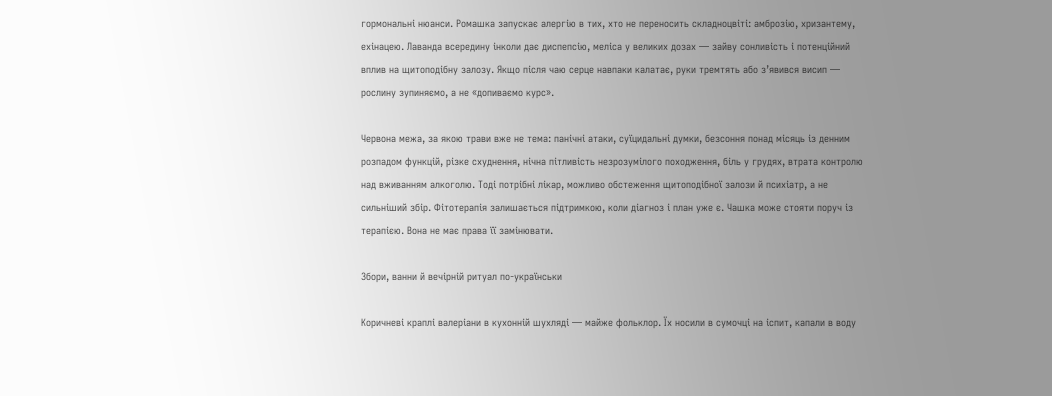гормональні нюанси. Ромашка запускає алергію в тих, хто не переносить складноцвіті: амброзію, хризантему, ехінацею. Лаванда всередину інколи дає диспепсію, меліса у великих дозах — зайву сонливість і потенційний вплив на щитоподібну залозу. Якщо після чаю серце навпаки калатає, руки тремтять або з’явився висип — рослину зупиняємо, а не «допиваємо курс».

Червона межа, за якою трави вже не тема: панічні атаки, суїцидальні думки, безсоння понад місяць із денним розпадом функцій, різке схуднення, нічна пітливість незрозумілого походження, біль у грудях, втрата контролю над вживанням алкоголю. Тоді потрібні лікар, можливо обстеження щитоподібної залози й психіатр, а не сильніший збір. Фітотерапія залишається підтримкою, коли діагноз і план уже є. Чашка може стояти поруч із терапією. Вона не має права її замінювати.

Збори, ванни й вечірній ритуал по-українськи

Коричневі краплі валеріани в кухонній шухляді — майже фольклор. Їх носили в сумочці на іспит, капали в воду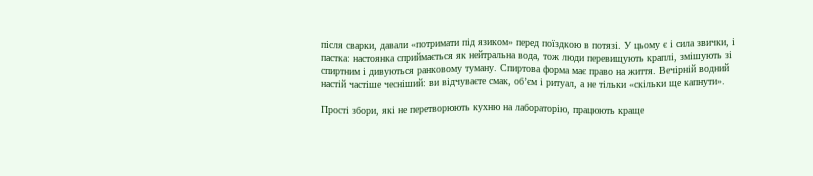після сварки, давали «потримати під язиком» перед поїздкою в потязі. У цьому є і сила звички, і пастка: настоянка сприймається як нейтральна вода, тож люди перевищують краплі, змішують зі спиртним і дивуються ранковому туману. Спиртова форма має право на життя. Вечірній водний настій частіше чесніший: ви відчуваєте смак, об’єм і ритуал, а не тільки «скільки ще капнути».

Прості збори, які не перетворюють кухню на лабораторію, працюють краще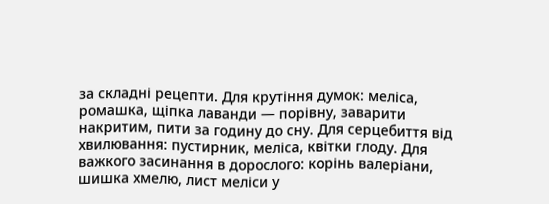за складні рецепти. Для крутіння думок: меліса, ромашка, щіпка лаванди — порівну, заварити накритим, пити за годину до сну. Для серцебиття від хвилювання: пустирник, меліса, квітки глоду. Для важкого засинання в дорослого: корінь валеріани, шишка хмелю, лист меліси у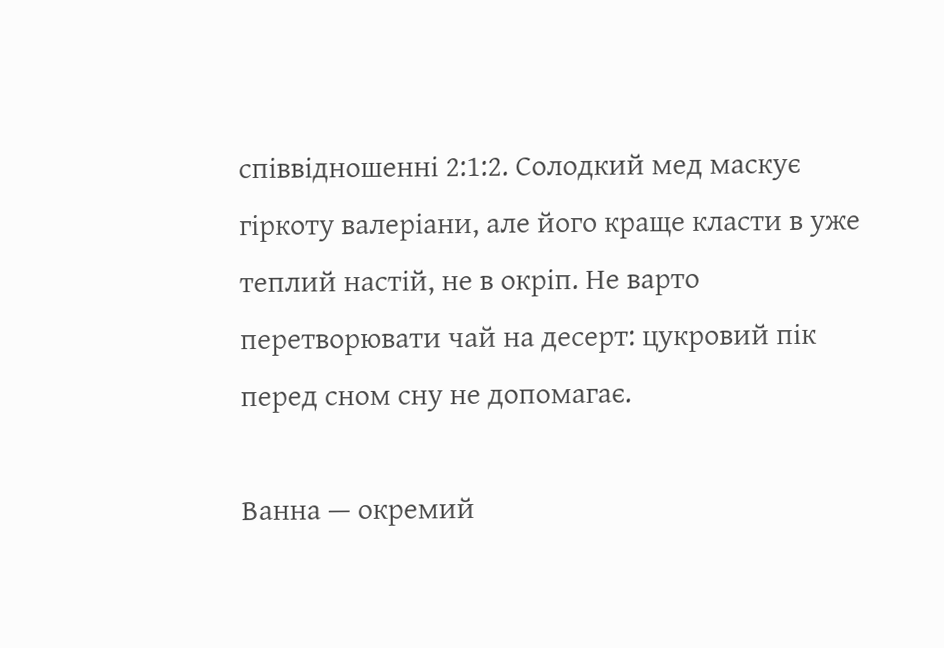співвідношенні 2:1:2. Солодкий мед маскує гіркоту валеріани, але його краще класти в уже теплий настій, не в окріп. Не варто перетворювати чай на десерт: цукровий пік перед сном сну не допомагає.

Ванна — окремий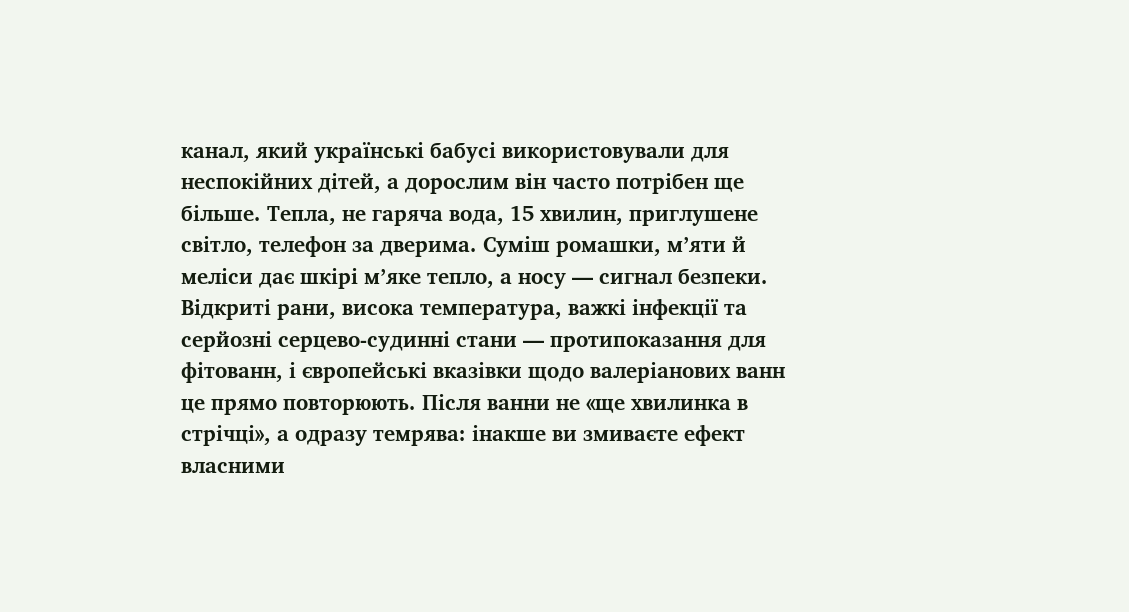канал, який українські бабусі використовували для неспокійних дітей, а дорослим він часто потрібен ще більше. Тепла, не гаряча вода, 15 хвилин, приглушене світло, телефон за дверима. Суміш ромашки, м’яти й меліси дає шкірі м’яке тепло, а носу — сигнал безпеки. Відкриті рани, висока температура, важкі інфекції та серйозні серцево-судинні стани — протипоказання для фітованн, і європейські вказівки щодо валеріанових ванн це прямо повторюють. Після ванни не «ще хвилинка в стрічці», а одразу темрява: інакше ви змиваєте ефект власними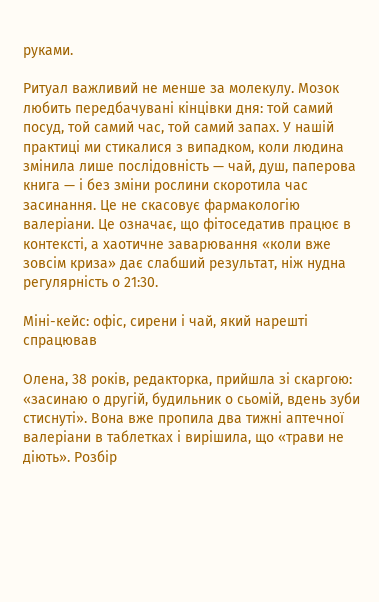руками.

Ритуал важливий не менше за молекулу. Мозок любить передбачувані кінцівки дня: той самий посуд, той самий час, той самий запах. У нашій практиці ми стикалися з випадком, коли людина змінила лише послідовність — чай, душ, паперова книга — і без зміни рослини скоротила час засинання. Це не скасовує фармакологію валеріани. Це означає, що фітоседатив працює в контексті, а хаотичне заварювання «коли вже зовсім криза» дає слабший результат, ніж нудна регулярність о 21:30.

Міні-кейс: офіс, сирени і чай, який нарешті спрацював

Олена, 38 років, редакторка, прийшла зі скаргою: «засинаю о другій, будильник о сьомій, вдень зуби стиснуті». Вона вже пропила два тижні аптечної валеріани в таблетках і вирішила, що «трави не діють». Розбір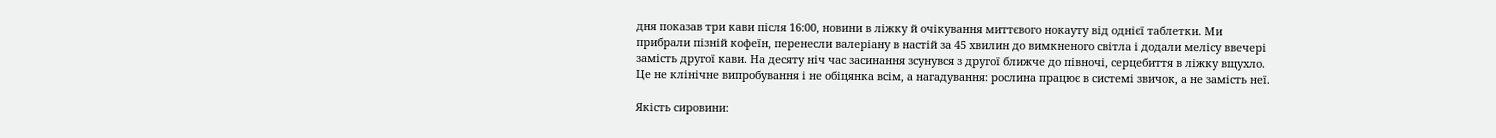дня показав три кави після 16:00, новини в ліжку й очікування миттєвого нокауту від однієї таблетки. Ми прибрали пізній кофеїн, перенесли валеріану в настій за 45 хвилин до вимкненого світла і додали мелісу ввечері замість другої кави. На десяту ніч час засинання зсунувся з другої ближче до півночі, серцебиття в ліжку вщухло. Це не клінічне випробування і не обіцянка всім, а нагадування: рослина працює в системі звичок, а не замість неї.

Якість сировини: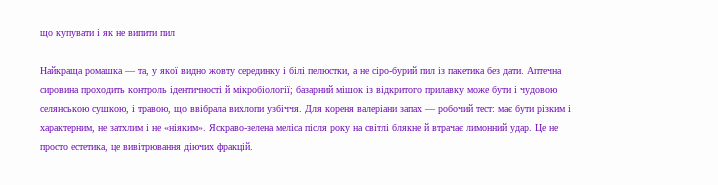що купувати і як не випити пил

Найкраща ромашка — та, у якої видно жовту серединку і білі пелюстки, а не сіро-бурий пил із пакетика без дати. Аптечна сировина проходить контроль ідентичності й мікробіології; базарний мішок із відкритого прилавку може бути і чудовою селянською сушкою, і травою, що ввібрала вихлопи узбіччя. Для кореня валеріани запах — робочий тест: має бути різким і характерним, не затхлим і не «ніяким». Яскраво-зелена меліса після року на світлі блякне й втрачає лимонний удар. Це не просто естетика, це вивітрювання діючих фракцій.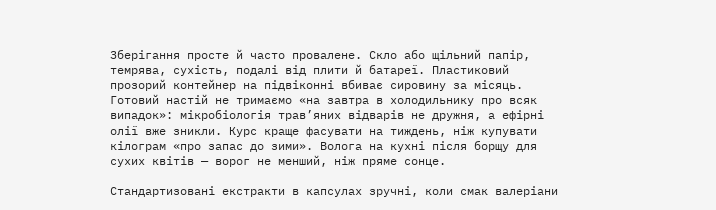Зберігання просте й часто провалене. Скло або щільний папір, темрява, сухість, подалі від плити й батареї. Пластиковий прозорий контейнер на підвіконні вбиває сировину за місяць. Готовий настій не тримаємо «на завтра в холодильнику про всяк випадок»: мікробіологія трав’яних відварів не дружня, а ефірні олії вже зникли. Курс краще фасувати на тиждень, ніж купувати кілограм «про запас до зими». Волога на кухні після борщу для сухих квітів — ворог не менший, ніж пряме сонце.

Стандартизовані екстракти в капсулах зручні, коли смак валеріани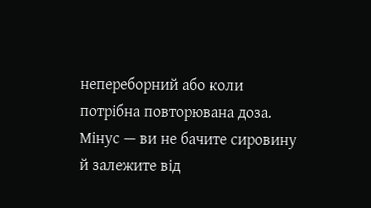непереборний або коли потрібна повторювана доза. Мінус — ви не бачите сировину й залежите від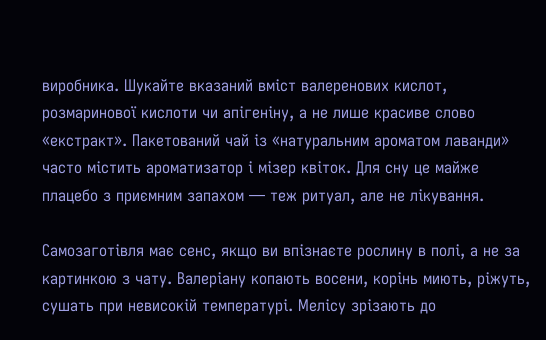виробника. Шукайте вказаний вміст валеренових кислот, розмаринової кислоти чи апігеніну, а не лише красиве слово «екстракт». Пакетований чай із «натуральним ароматом лаванди» часто містить ароматизатор і мізер квіток. Для сну це майже плацебо з приємним запахом — теж ритуал, але не лікування.

Самозаготівля має сенс, якщо ви впізнаєте рослину в полі, а не за картинкою з чату. Валеріану копають восени, корінь миють, ріжуть, сушать при невисокій температурі. Мелісу зрізають до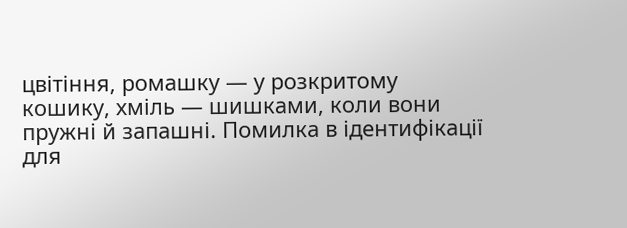цвітіння, ромашку — у розкритому кошику, хміль — шишками, коли вони пружні й запашні. Помилка в ідентифікації для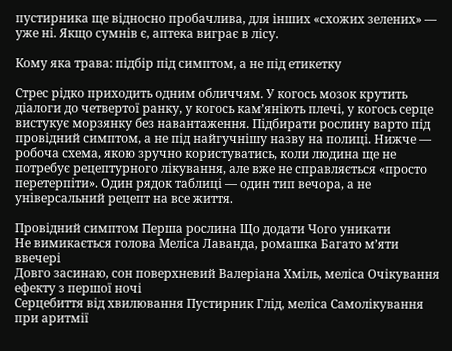пустирника ще відносно пробачлива, для інших «схожих зелених» — уже ні. Якщо сумнів є, аптека виграє в лісу.

Кому яка трава: підбір під симптом, а не під етикетку

Стрес рідко приходить одним обличчям. У когось мозок крутить діалоги до четвертої ранку, у когось кам’яніють плечі, у когось серце вистукує морзянку без навантаження. Підбирати рослину варто під провідний симптом, а не під найгучнішу назву на полиці. Нижче — робоча схема, якою зручно користуватись, коли людина ще не потребує рецептурного лікування, але вже не справляється «просто перетерпіти». Один рядок таблиці — один тип вечора, а не універсальний рецепт на все життя.

Провідний симптом Перша рослина Що додати Чого уникати
Не вимикається голова Меліса Лаванда, ромашка Багато м’яти ввечері
Довго засинаю, сон поверхневий Валеріана Хміль, меліса Очікування ефекту з першої ночі
Серцебиття від хвилювання Пустирник Глід, меліса Самолікування при аритмії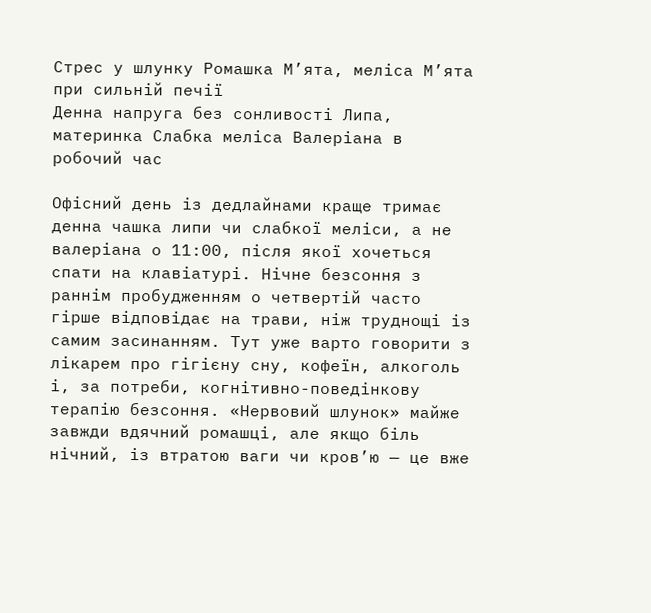Стрес у шлунку Ромашка М’ята, меліса М’ята при сильній печії
Денна напруга без сонливості Липа, материнка Слабка меліса Валеріана в робочий час

Офісний день із дедлайнами краще тримає денна чашка липи чи слабкої меліси, а не валеріана о 11:00, після якої хочеться спати на клавіатурі. Нічне безсоння з раннім пробудженням о четвертій часто гірше відповідає на трави, ніж труднощі із самим засинанням. Тут уже варто говорити з лікарем про гігієну сну, кофеїн, алкоголь і, за потреби, когнітивно-поведінкову терапію безсоння. «Нервовий шлунок» майже завжди вдячний ромашці, але якщо біль нічний, із втратою ваги чи кров’ю — це вже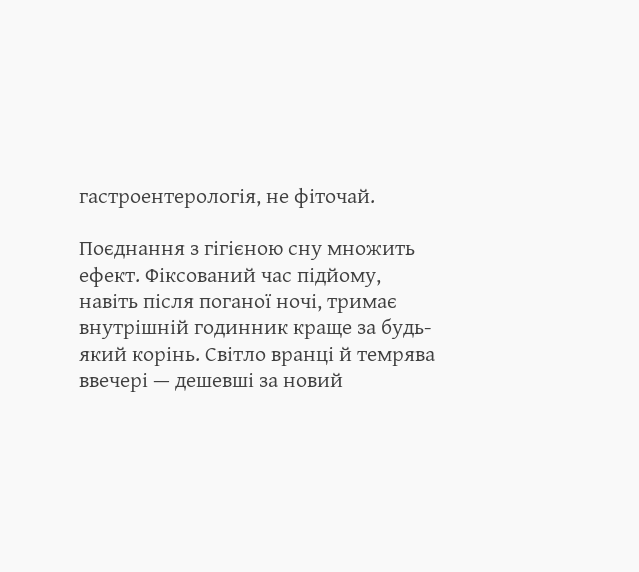гастроентерологія, не фіточай.

Поєднання з гігієною сну множить ефект. Фіксований час підйому, навіть після поганої ночі, тримає внутрішній годинник краще за будь-який корінь. Світло вранці й темрява ввечері — дешевші за новий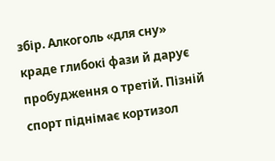збір. Алкоголь «для сну» краде глибокі фази й дарує пробудження о третій. Пізній спорт піднімає кортизол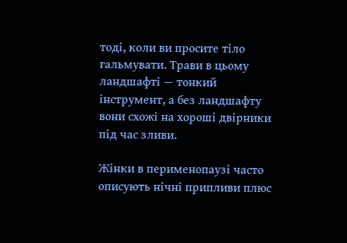тоді, коли ви просите тіло гальмувати. Трави в цьому ландшафті — тонкий інструмент, а без ландшафту вони схожі на хороші двірники під час зливи.

Жінки в перименопаузі часто описують нічні припливи плюс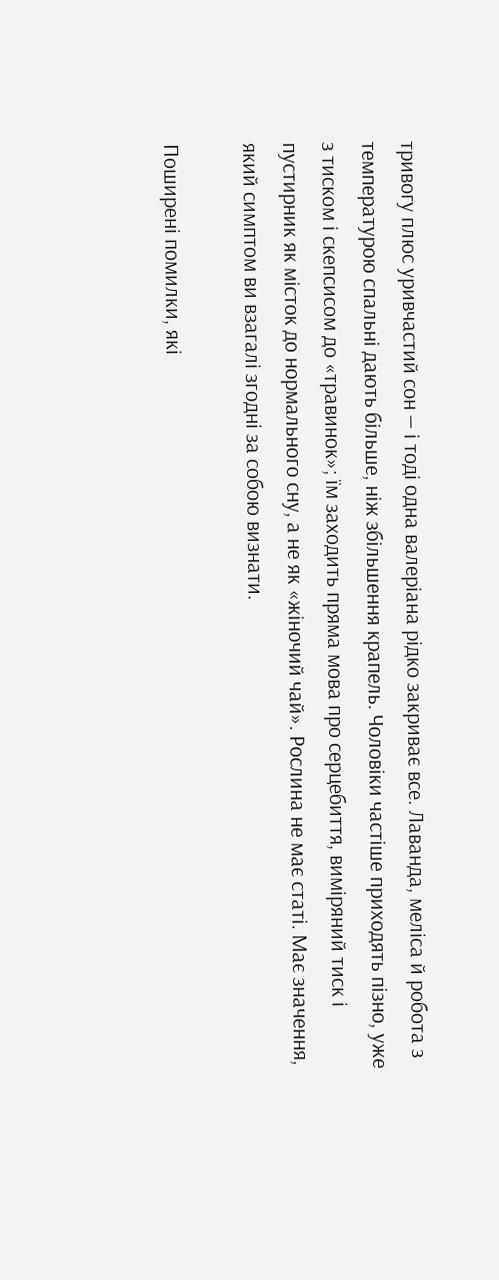тривогу плюс уривчастий сон — і тоді одна валеріана рідко закриває все. Лаванда, меліса й робота з температурою спальні дають більше, ніж збільшення крапель. Чоловіки частіше приходять пізно, уже з тиском і скепсисом до «травинок»; їм заходить пряма мова про серцебиття, виміряний тиск і пустирник як місток до нормального сну, а не як «жіночий чай». Рослина не має статі. Має значення, який симптом ви взагалі згодні за собою визнати.

Поширені помилки, які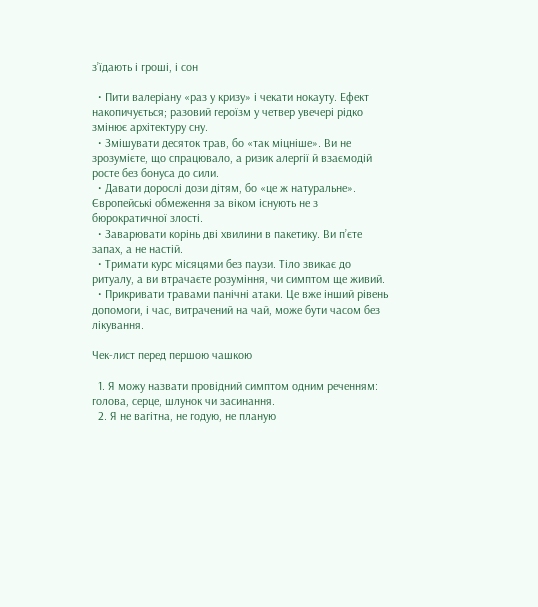з’їдають і гроші, і сон

  • Пити валеріану «раз у кризу» і чекати нокауту. Ефект накопичується; разовий героїзм у четвер увечері рідко змінює архітектуру сну.
  • Змішувати десяток трав, бо «так міцніше». Ви не зрозумієте, що спрацювало, а ризик алергії й взаємодій росте без бонуса до сили.
  • Давати дорослі дози дітям, бо «це ж натуральне». Європейські обмеження за віком існують не з бюрократичної злості.
  • Заварювати корінь дві хвилини в пакетику. Ви п’єте запах, а не настій.
  • Тримати курс місяцями без паузи. Тіло звикає до ритуалу, а ви втрачаєте розуміння, чи симптом ще живий.
  • Прикривати травами панічні атаки. Це вже інший рівень допомоги, і час, витрачений на чай, може бути часом без лікування.

Чек-лист перед першою чашкою

  1. Я можу назвати провідний симптом одним реченням: голова, серце, шлунок чи засинання.
  2. Я не вагітна, не годую, не планую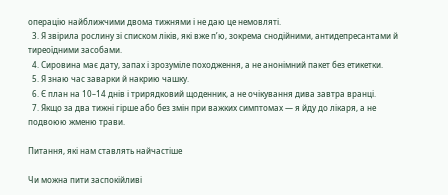операцію найближчими двома тижнями і не даю це немовляті.
  3. Я звірила рослину зі списком ліків, які вже п’ю, зокрема снодійними, антидепресантами й тиреоїдними засобами.
  4. Сировина має дату, запах і зрозуміле походження, а не анонімний пакет без етикетки.
  5. Я знаю час заварки й накрию чашку.
  6. Є план на 10–14 днів і трирядковий щоденник, а не очікування дива завтра вранці.
  7. Якщо за два тижні гірше або без змін при важких симптомах — я йду до лікаря, а не подвоюю жменю трави.

Питання, які нам ставлять найчастіше

Чи можна пити заспокійливі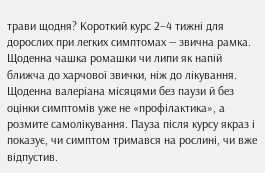трави щодня? Короткий курс 2–4 тижні для дорослих при легких симптомах — звична рамка. Щоденна чашка ромашки чи липи як напій ближча до харчової звички, ніж до лікування. Щоденна валеріана місяцями без паузи й без оцінки симптомів уже не «профілактика», а розмите самолікування. Пауза після курсу якраз і показує, чи симптом тримався на рослині, чи вже відпустив.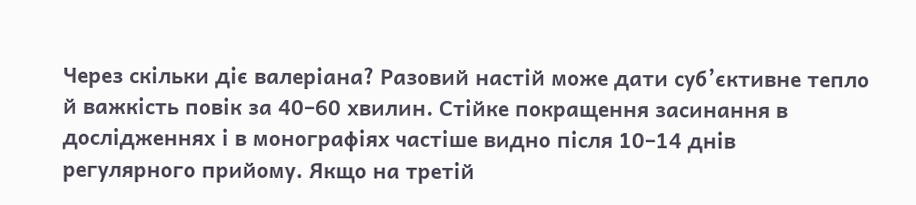Через скільки діє валеріана? Разовий настій може дати суб’єктивне тепло й важкість повік за 40–60 хвилин. Стійке покращення засинання в дослідженнях і в монографіях частіше видно після 10–14 днів регулярного прийому. Якщо на третій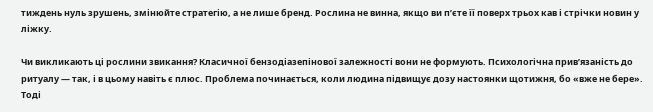тиждень нуль зрушень, змінюйте стратегію, а не лише бренд. Рослина не винна, якщо ви п’єте її поверх трьох кав і стрічки новин у ліжку.

Чи викликають ці рослини звикання? Класичної бензодіазепінової залежності вони не формують. Психологічна прив’язаність до ритуалу — так, і в цьому навіть є плюс. Проблема починається, коли людина підвищує дозу настоянки щотижня, бо «вже не бере». Тоді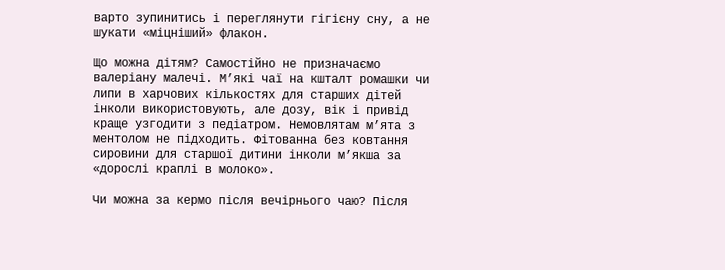варто зупинитись і переглянути гігієну сну, а не шукати «міцніший» флакон.

Що можна дітям? Самостійно не призначаємо валеріану малечі. М’які чаї на кшталт ромашки чи липи в харчових кількостях для старших дітей інколи використовують, але дозу, вік і привід краще узгодити з педіатром. Немовлятам м’ята з ментолом не підходить. Фітованна без ковтання сировини для старшої дитини інколи м’якша за «дорослі краплі в молоко».

Чи можна за кермо після вечірнього чаю? Після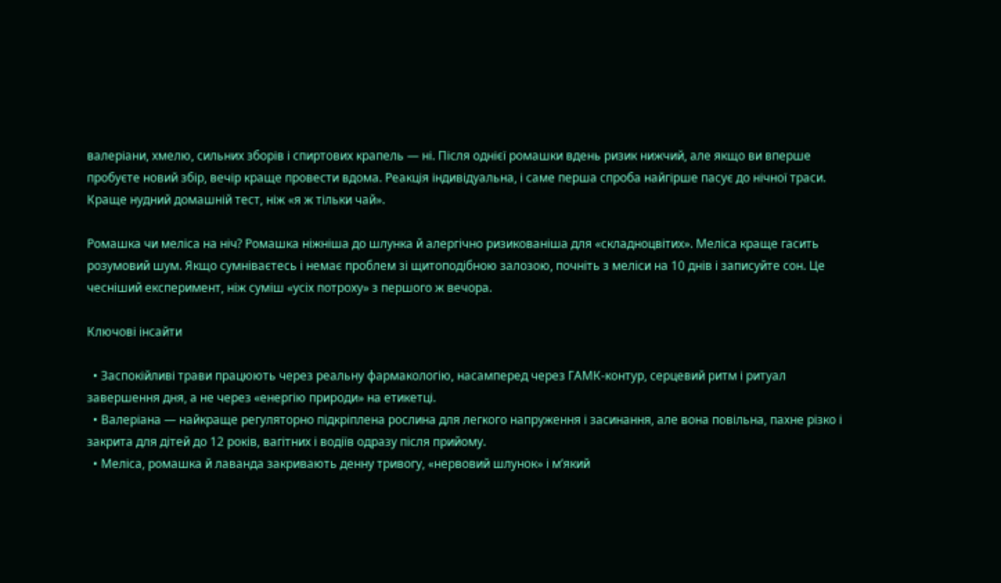валеріани, хмелю, сильних зборів і спиртових крапель — ні. Після однієї ромашки вдень ризик нижчий, але якщо ви вперше пробуєте новий збір, вечір краще провести вдома. Реакція індивідуальна, і саме перша спроба найгірше пасує до нічної траси. Краще нудний домашній тест, ніж «я ж тільки чай».

Ромашка чи меліса на ніч? Ромашка ніжніша до шлунка й алергічно ризикованіша для «складноцвітих». Меліса краще гасить розумовий шум. Якщо сумніваєтесь і немає проблем зі щитоподібною залозою, почніть з меліси на 10 днів і записуйте сон. Це чесніший експеримент, ніж суміш «усіх потроху» з першого ж вечора.

Ключові інсайти

  • Заспокійливі трави працюють через реальну фармакологію, насамперед через ГАМК-контур, серцевий ритм і ритуал завершення дня, а не через «енергію природи» на етикетці.
  • Валеріана — найкраще регуляторно підкріплена рослина для легкого напруження і засинання, але вона повільна, пахне різко і закрита для дітей до 12 років, вагітних і водіїв одразу після прийому.
  • Меліса, ромашка й лаванда закривають денну тривогу, «нервовий шлунок» і м’який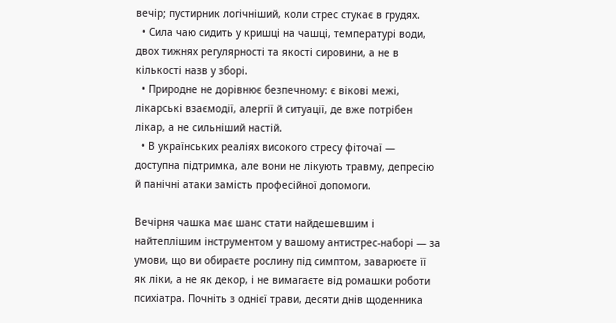вечір; пустирник логічніший, коли стрес стукає в грудях.
  • Сила чаю сидить у кришці на чашці, температурі води, двох тижнях регулярності та якості сировини, а не в кількості назв у зборі.
  • Природне не дорівнює безпечному: є вікові межі, лікарські взаємодії, алергії й ситуації, де вже потрібен лікар, а не сильніший настій.
  • В українських реаліях високого стресу фіточаї — доступна підтримка, але вони не лікують травму, депресію й панічні атаки замість професійної допомоги.

Вечірня чашка має шанс стати найдешевшим і найтеплішим інструментом у вашому антистрес-наборі — за умови, що ви обираєте рослину під симптом, заварюєте її як ліки, а не як декор, і не вимагаєте від ромашки роботи психіатра. Почніть з однієї трави, десяти днів щоденника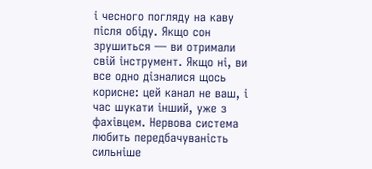і чесного погляду на каву після обіду. Якщо сон зрушиться — ви отримали свій інструмент. Якщо ні, ви все одно дізналися щось корисне: цей канал не ваш, і час шукати інший, уже з фахівцем. Нервова система любить передбачуваність сильніше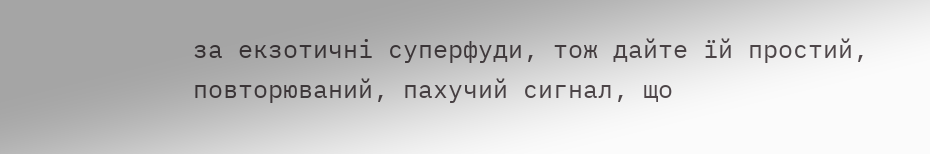за екзотичні суперфуди, тож дайте їй простий, повторюваний, пахучий сигнал, що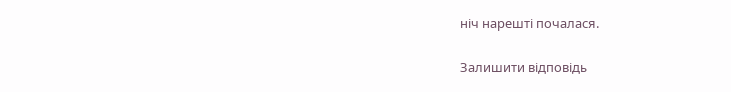ніч нарешті почалася.

Залишити відповідь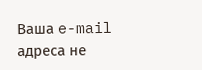Ваша e-mail адреса не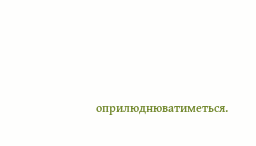оприлюднюватиметься.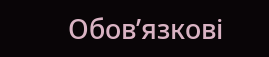Обов’язкові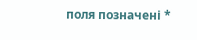поля позначені *